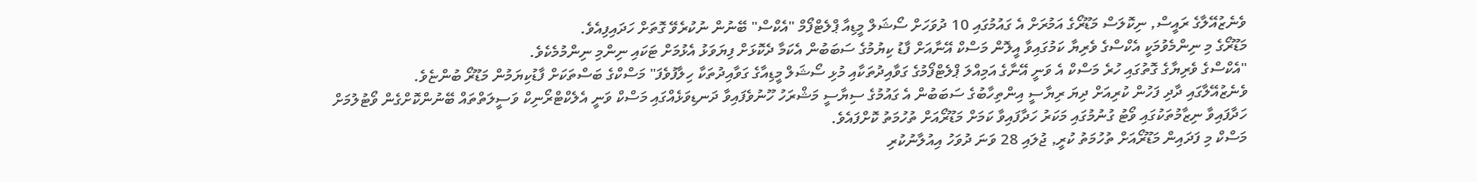ވެނެޒުއޭލާގެ ރައީސް, ނިކޮލަސް މަޑޫރޯގެ އަމުރަށް އެ ގައުމުގައި 10 ދުވަހަށް ސޯޝަލް މީޑިއާ ޕްލެޓްފޯމް "އެކްސް" ބޭނުން ނުކުރެވޭ ގޮތަށް ހަދައިފިއެވެ.
މަޑޫރޯގެ މި ނިންމެވުމަކީ އެކްސްގެ ވެރިޔާ ކަމުގައިވާ އީލޮން މަސްކް އޭނާއަށް ފާޑު ކިޔުމުގެ ސަބަބުން އެކަމާ ދެކޮޅަށް ފިޔަވަޅު އެޅުމަށް ޓަކައި ނިންމި ނިންމުމެކެވެ.
"އެކްސްގެ ވެރިޔާގެ ގޮތުގައި ހުރެ މަސްކް އެ ވަނީ އޭނާގެ އަމިއްލަ ޕްލެޓްފޯމުގެ ގަވާއިދުތަކާއި މުޅި ސޯޝަލް މީޑިއާގެ ގަވާއިދުތަކާ ހިލާފުވެފަ" މަސްކްގެ ބަސްތަކަށް ފާޑުކިޔަމުން މަޑޫރޯ ބުންޏެވެ.
ވެނެޒުއޭލާގައި ދާދި ފަހުން ކުރިއަށް ދިޔަ ރިޔާސީ އިންތިހާބުގެ ސަބަބުން އެ ގައުމުގެ ސިޔާސީ މަޝްރަހު ހޫނުވެފައިވާ ދަނޑިވަޅެއްގައި މަސްކް ވަނީ އެލެކްޓްރޯނިކް ވަސީލަތްތައް ބޭނުންކޮށްގެން ވޯޓުލުމަށް ހަދާފައިވާ ނިޒާމުތަކުގައި ވޯޓު ގުނުމުގައި މަކަރު ހަދާފައިވާ ކަމަށް މަޑޫރޯއަށް ތުހުމަތު ކޮށްފައެވެ.
މަސްކް މި ފަދައިން މަޑޫރޯއަށް ތުހުމަތު ކުރީ, ޖުލައި 28 ވަނަ ދުވަހު އިއުލާނުކުރި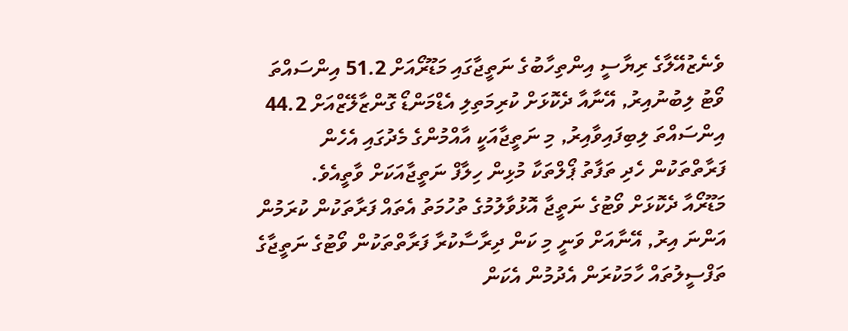ވެނެޒުއޭލާގެ ރިޔާސީ އިންތިހާބުގެ ނަތީޖާގައި މަޑޫރޯއަށް 51.2 އިންސައްތަ ވޯޓު ލިބުނުއިރު, އޭނާއާ ދެކޮޅަށް ކުރިމަތިލި އެޑްމަންޑޯ ގޮންޒާލޭޒްއަށް 44.2 އިންސައްތަ ލިބިފައިވާއިރު, މި ނަތީޖާއަކީ އާއްމުންގެ މެދުގައި އެހެން ފަރާތްތަކުން ހެދި ތަފާތު ޕޯލްތަކާ މުޅިން ހިލާފް ނަތީޖާއަކަށް ވާތީއެވެ.
މަޑޫރޯއާ ދެކޮޅަށް ވޯޓުގެ ނަތީޖާ އޮޅުވާލުމުގެ ތުހުމަތު އެތައް ފަރާތަކުން ކުރަމުން އަންނަ އިރު, އޭނާއަށް ވަނީ މި ކަން ދިރާސާކުރާ ފަރާތްތަކުން ވޯޓުގެ ނަތީޖާގެ ތަފްސީލުތައް ހާމަކުރަން އެދުމުން އެކަން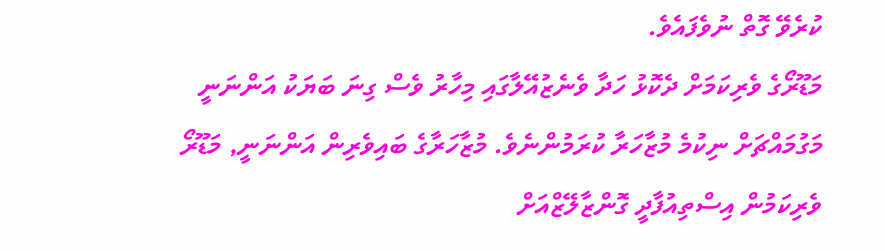ކުރެވޭ ގޮތް ނުވެފައެވެ.
މަޑޫރޯގެ ވެރިކަމަށް ދެކޮޅު ހަދާ ވެނެޒުއޭލާގައި މިހާރު ވެސް ގިނަ ބަޔަކު އަންނަނީ މަގުމައްޗަށް ނިކުމެ މުޒާހަރާ ކުރަމުންނެވެ. މުޒާހަރާގެ ބައިވެރިން އަންނަނީ, މަޑޫރޯ ވެރިކަމުން އިސްތިއުފާދީ ގޮންޒާލޭޒްއަށް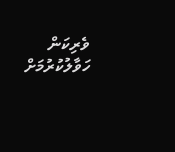ވެރިކަން ހަވާލުކުރުމަށް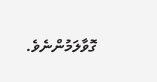ގޮވާލަމުންނެވެ.